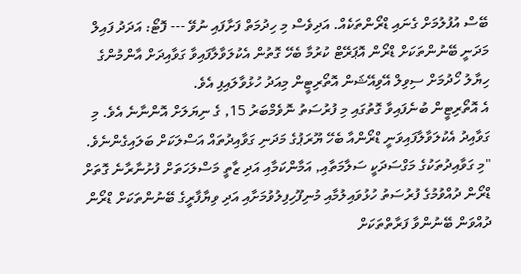ބޭސް އުފުލުމަށް ގެނައި ޑްރޯންތަކެއް. އަދިވެސް މި ހިދުމަތް ފަށާފައި ނުވޭ --- ފޮޓޯ: އަދަދު ފައިލް
މަދަނީ ބޭނުންތަކަށް ޑްރޯން އޮޕަރޭޓް ކުރުމާ ބެހޭ ގޮތުން އެކުލަވާލާފައިވާ ގަވާއިދަށް އާންމުންގެ ހިޔާލު ހޯދުމަށް ސިވިލް އޭވިއޭޝަން އޮތޯރިޓީން މިއަދު ހުޅުވާލައިފި އެވެ.
އެ އޮތޯރިޓީން ބުނެފައިވާ ގޮތުގައި މި ފުރުސަތު ނޮވެމްބަރު 15, ގެ ނިޔަލަށް އޮންނާނެ އެވެ. މި ގަވާއިދު އެކުލަވާލާފައިވަނީ ޑްރޯންއާ ބެހޭ ޔޫރަޕުގެ މަދަނި ގަވާއިދުތައް އަސްލަކަށް ބަލައިގެންނެވެ.
"މި ގަވާއިދުތަކުގެ މަގްސަދަކީ ސަލާމަތާއި, އަމާންކަމާއި އަދި ޒާތީ މަސްލަހަތަށް ފުށުނާރާނެ ގޮތަށް ޑްރޯން ދުއްވުމުގެ ފުރުސަތު ހުޅުވައިލުމާއި މުނިފޫހިފިލުވުމަށާއި އަދި ވިޔާފާރީގެ ބޭނުންތަކަށް ޑްރޯން ދުއްވަން ބޭނުންވާ ފަރާތްތަކަށް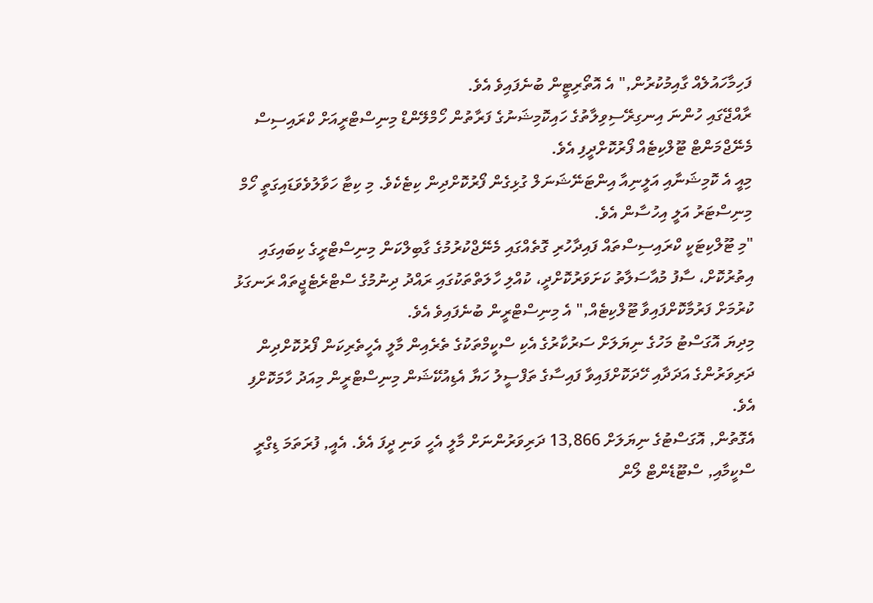ފަހިމާހައުލެއް ގާއިމުކުރުން," އެ އޮތޯރިޓީން ބުނެފައިވެ އެވެ.
ރާއްޖޭގައި ހުންނަ އިނގިރޭސިވިލާތުގެ ހައިކޮމިޝަނުގެ ފަރާތުން ހޯމްލޭންޑް މިނިސްޓްރީއަށް ކްރައިސިސް މެނޭޖްމަންޓް ޓޫލްކިޓެއް ފޯރުކޮށްދީފި އެވެ.
މިއީ އެ ކޮމިޝަނާއި އަލީނިއާ އިންޓަނޭޝަނަލް ގުޅިގެން ފޯރުކޮށްދިން ކިޓެކެވެ. މި ކިޓާ ހަވާލުވެވަޑައިގަތީ ހޯމް މިނިސްޓަރު އަލީ އިހުސާން އެވެ.
"މި ޓޫލްކިޓަކީ ކްރައިސިސްތައް ފައިދާހުރި ގޮތެއްގައި މެނޭޖްކުރުމުގެ ގާބިލްކަން މިނިސްޓްރީގެ ކިބައިގައި އިތުރުކޮށް، ސާފު މުއާސަލާތު ކަށަވަރުކޮށްދީ، ކުއްލި ހާލަތްތަކުގައި ރައްދު ދިނުމުގެ ސްޓްރެޓެޖީތައް ރަނގަޅު ކުރުމަށް ފަރުމާކޮށްފައިވާ ޓޫލްކިޓެއް," އެ މިނިސްޓްރީން ބުނެފައިވެ އެވެ.
މިދިޔަ އޮގަސްޓު މަހުގެ ނިޔަލަށް ސަރުކާރުގެ އެކި ސްކީމްތަކުގެ ތެރެއިން މާލީ އެހީތެރިކަން ފޯރުކޮށްދިން ދަރިވަރުންގެ އަދަދާއި ހޭދަކޮށްފައިވާ ފައިސާގެ ތަފްސީލު ހަޔާ އެޑިއުކޭޝަން މިނިސްޓްރީން މިއަދު ހާމަކޮށްފި އެވެ.
އެގޮތުން, އޮގަސްޓުގެ ނިޔަލަށް 13,866 ދަރިވަރުންނަށް މާލީ އެހީ ވަނި ދީފަ އެވެ. އެއީ, ފުރަތަމަ ޑިގްރީ ސްކީމާއި, ސްޓޫޑެންޓް ލޯން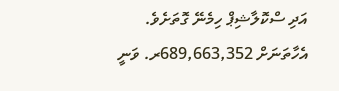އަދި ސްކޮލާޝިޕް ހިމެނޭ ގޮތަށެވެ.
އެހާތަނަށް 689,663,352ރ. ވަނީ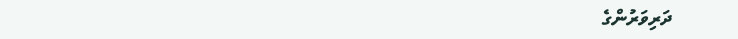ދަރިވަރުންގެ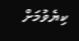ކިޔެވުމަށް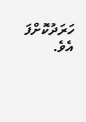ހަރަދުކޮށްފަ އެވެ.